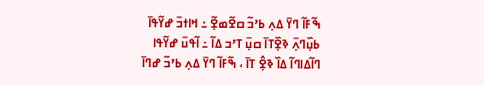ߒ߬ߓߊ߬ ߣߌ߫ ߡߍ߲ ߕߴߏ߬ ߛߐ߬ߘߐ߲߬ ߸ ߞߊߙߏ߫ ߝߌ߬ߟߊ߫ ߕߎ߲߰ߣߍ߲߫ ߢߐ߲߰ߠߊ߫ ߛߎ߲߫ ߠߴߏ ߡߊ߬ ߸ ߊ߬ߟߎ߫ ߝߌ߬ߟߊ ߣߊ߬ߡߊߣߊ߬ ߡߊ߰ ߢߐ߲߮ ߠߊ߫ ، ߒ߬ߓߊ߬ ߣߌ߫ ߡߍ߲ ߕߴߏ߬ ߝߣߊ߫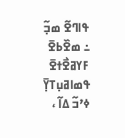ߟߊߣߐ߬ ߘߏ߲߬ ߸ ߘߐ߰ߕߐ߫ ߓߌߥߐ߯ߙߐ߫ ߟߘߊߥߎ߲ߠߌ߲߫ ߦߴߏ߬ ߡߊ߬ ،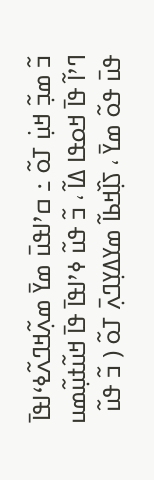ߏ߬ ߘߏ߲߬ ߞߎ߲߭ ߠߋ߬ ߸ ߛߴߊߟߎ߫ ߘߌ߫ ߘߍ߲߬ߞߣߍ߬ߦߵߊߟߊ߫ ߣߴߊ߬ ߟߊ߫ ߞߋߟߊ ߡߊ߬ ، ߏ߬ ߟߎ߬ ߦߴߊߟߊ߫ ߟߊ߫ ߞߎ߬ߙߎ߲߬ߘߎ ߟߎ߫ ߟߋ߬ ߘߌ߫ ، ߖߊ߲߰ߞߕߊ߬ ߘߌߡߌ߲ߣߍ߲߫ ߠߋ߬ ( ߏ߬ ߟߎ߬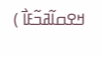ߞߐߛߊ߬ߥߏ߬ߓߊ߯ )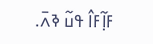ߓߊ߲߬ߓߊ߮ ߟߎ߬ ߢߍ߫.